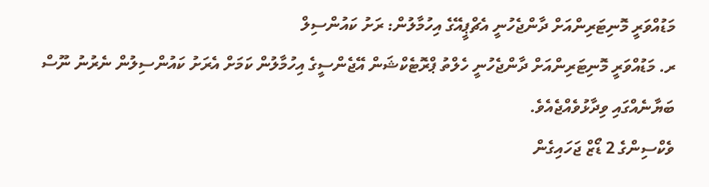މަޑުއްވަރީ މޮނިޓަރިންއަށް ދާންޖެހުނީ އެޗްޕީއޭގެ އިހުމާލުން: ރަށު ކައުންސިލް
ރ. މަޑުއްވަރީ މޮނިޓަރިންއަށް ދާންޖެހުނީ ހެލްތު ޕްރޮޓެކްޝަން އޭޖެންސީގެ އިހުމާލުން ކަމަށް އެރަށު ކައުންސިލުން ނެރުނު ނޫސް ބަޔާނެއްގައި ވިދާޅުވެއްޖެއެވެ.
ވެކްސިންގެ 2 ޑޯޒް ޖަހައިގެން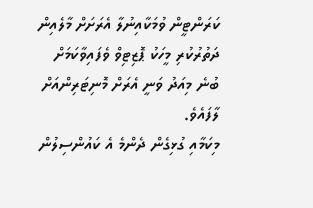ކަރަންޓީން ވުމަކާއިނުލާ އެރަށަށް މާލެއިން ދަތުރުކުރި މީހަކު ޕޮޒިޓިވް ވެފައިވާކަމަށް ބުނެ މިއަދު ވަނީ އެރަށް މޮނިޓަރިންއަށް ލާފައެވެ.
މިކަމާއި ގުޅިގެން ދެންމެ އެ ކައުންސިލުން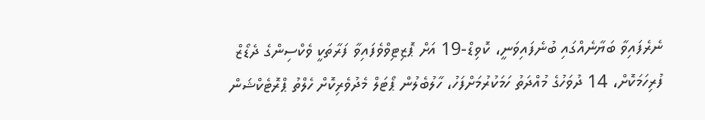ނެރެފައިވާ ބަޔާނެއްގައި ބުނެފައިވަނީ، ކޮވިޑް-19 އަށް ޕޮޒިޓިވްވެފައިވާ ފަރާތަކީ ވެކްސިންގެ ދެޑޯޒް ފުރިހަމަކޮށް، 14 ދުވަހުގެ މުއްދަތު ހަމަކުރުމަށްފަހު، ހާލުބެލުން ޕޯޓަލް މެދުވެރިކޮށް ހެލްތު ޕްރޮޓެކްޝަން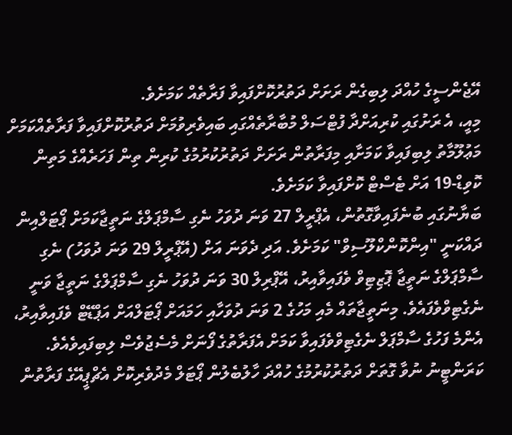އޭޖެންސީގެ ހުއްދަ ލިބިގެން ރަށަށް ދަތުރުކޮށްފައިވާ ފަރާތެއް ކަމަށެވެ.
މިއީ، އެ ރަށުގައި ކުރިއަށްދާ ފުޓްސަލް މުބާރާތެއްގައި ބައިވެރިވުމަށް ދަތުރުކޮށްފައިވާ ފަރާތެއްކަމަށް މަޢުލޫމާތު ލިބިފައިވާ ކަމަށާއި މިފަރާތުން ރަށަށް ދަތުރުކުރުމުގެ ކުރިން ތިން ފަހަރެއްގެ މަތިން ކޮވިޑް-19 އަށް ޓެސްޓް ކޮށްފައިވާ ކަމަށެވެ.
ބަޔާނުގައި ބުނެފައިވާގޮތުން، އެޕްރީލް 27 ވަނަ ދުވަހު ނެގި ސާމްޕަލްގެ ނަތީޖާކަމަށް ޕޯޓަލްއިން ދައްކަނީ "އިންކޮންކްލޫސިވް" ކަމަށެވެ. އަދި ދެވަނަ އަށް (އޭޕްރީލް 29 ވަނަ ދުވަހު) ނެގި ސާމްޕަލްގެ ނަތީޖާ ޕޮޒިޓިވް ވެފައިވާއިރު، އޭޕްރިލް 30 ވަނަ ދުވަހު ނެގި ސާމްޕަލްގެ ނަތީޖާ ވަނީ ނެގެޓިވްވެފައެވެ. މިނަތީޖާތައް މެއި މަހުގެ 2 ވަނަ ދުވަހާއި ހަމައަށް ޕޯޓަލްއަށް އަޕްޑޭޓް ވެފައިވާއިރު، އެންމެ ފަހުގެ ސާމްޕަލް ނެގެޓިވްވެފައިވާ ކަމަށް އެފަރާތުގެ ފޯނަށް މެސެޖުވެސް ލިބިފައިވެއެވެ.
ކަރަންޓީނު ނުވާ ގޮތަށް ދަތުރުކުރުމުގެ ހުއްދަ ހާލުބެލުން ޕޯޓަލް މެދުވެރިކޮށް އެޗްޕީއޭގެ ފަރާތުން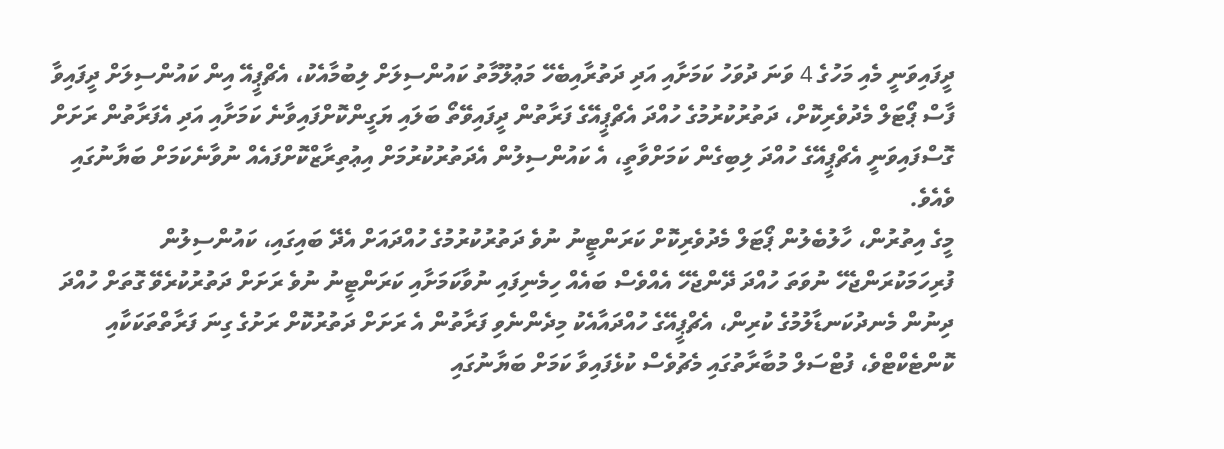ދީފައިވަނީ މެއި މަހުގެ 4 ވަނަ ދުވަހު ކަމަށާއި އަދި ދަތުރާއިބެހޭ މަޢުލޫމާތު ކައުންސިލަށް ލިބުމާއެކު، އެޗްޕީއޭ އިން ކައުންސިލަށް ދީފައިވާ ފާސް ޕޯޓަލް މެދުވެރިކޮށް، ދަތުރުކުރުމުގެ ހުއްދަ އެޗްޕީއޭގެ ފަރާތުން ދީފައިވޭތޯ ބަލައި ޔަގީންކޮށްފައިވާނެ ކަމަށާއި އަދި އެފަރާތުން ރަށަށް ގޮސްފައިވަނީ އެޗްޕީއޭގެ ހުއްދަ ލިބިގެން ކަމަށްވާތީ، އެ ކައުންސިލުން އެދަތުރުކުރުމަށް އިޢުތިރާޒްކޮށްފައެއް ނުވާނެކަމަށް ބަޔާނުގައި ވެއެވެ.
މީގެ އިތުރުން، ހާލުބެލުން ޕޯޓަލް މެދުވެރިކޮށް ކަރަންޓީނު ނުވެ ދަތުރުކުރުމުގެ ހުއްދައަށް އެދޭ ބައިގައި، ކައުންސިލުން ފުރިހަމަކުރަންޖެހޭ ނުވަތަ ހުއްދަ ދޭންޖެހޭ އެއްވެސް ބައެއް ހިމެނިފައި ނުވާކަމަށާއި ކަރަންޓީނު ނުވެ ރަށަށް ދަތުރުކުރެވޭ ގޮތަށް ހުއްދަ ދިނުން މެނދުކަނޑާލުމުގެ ކުރިން، އެޗްޕީއޭގެ ހުއްދައާއެކު މިދެންނެވި ފަރާތުން އެ ރަށަށް ދަތުރުކޮށް ރަށުގެ ގިނަ ފަރާތްތަކަކާއި ކޮންޓެކްޓްވެ، ފުޓްސަލް މުބާރާތުގައި މެޗުވެސް ކުޅެފައިވާ ކަމަށް ބަޔާނުގައި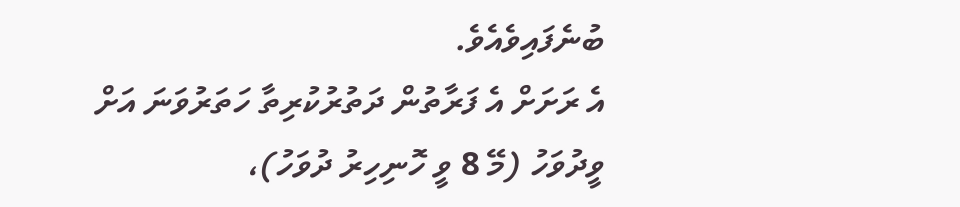ބުނެފައިވެއެވެ.
އެ ރަށަށް އެ ފަރާތުން ދަތުރުކުރިތާ ހަތަރުވަނަ އަށް ވީދުވަހު (މޭ 8 ވީ ހޮނިހިރު ދުވަހު)،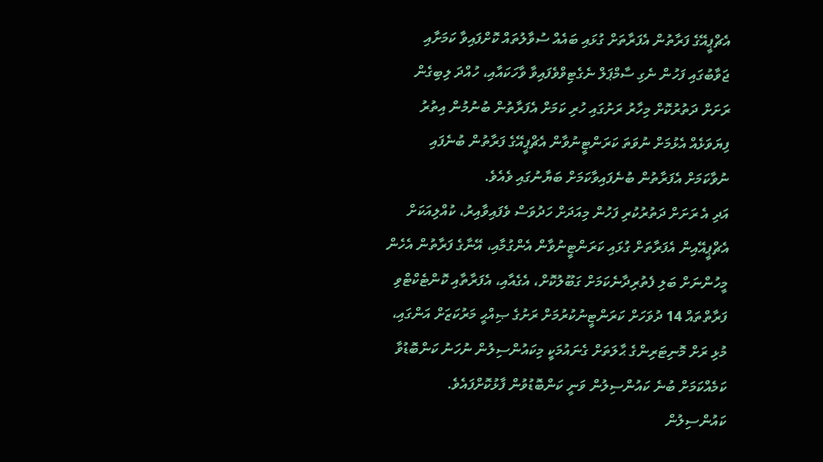އެޗްޕީއޭގެ ފަރާތުން އެފަރާތަށް ގުޅައި ބައެއް ސުވާލުތައް ކޮށްފައިވާ ކަމަށާއި ޖަވާބުގައި ފަހުން ނެގި ސާމްޕަލް ނެގެޓިވްވެފައިވާ ވާހަކައާއި، ހުއްދަ ލިބިގެން ރަށަށް ދަތުރުކޮށް މިހާރު ރަށުގައި ހުރި ކަމަށް އެފަރާތުން ބުނުމުން އިތުރު ފިޔަވަޅެއް އެޅުމަށް ނުވަތަ ކަރަންޓީނުވާން އެޗްޕީއޭގެ ފަރާތުން ބުނެފައި ނުވާކަމަށް އެފަރާތުން ބުނެފައިވާކަމަށް ބަޔާނުގައި ވެއެވެ.
އަދި އެ ރަށަށް ދަތުރުކުރި ފަހުން މިއަދަށް ހަދުވަސް ވެފައިވާއިރު، ކުއްލިއަކަށް އެޗްޕީއޭއިން އެފަރާތަށް ގުޅައި ކަރަންޓީނުވާން އެންގުމާއި، އޭނާގެ ފަރާތުން އެހެން މީހުންނަށް ބަލި ފެތުރިދާނެކަމަށް ގަބޫލުކޮށް، އެގެއާއި، އެފަރާތާއި ކޮންޓެކްޓްވި ފަރާތްތައް 14 ދުވަހަށް ކަރަންޓީނުކުރުމަށް ރަށުގެ ޞިއްޙީ މަރުކަޒަށް އަންގައި، މުޅި ރަށް މޮނިޓަރިންގެ ޙާލަތަށް ގެނައުމަކީ މިކައުންސިލުން ނުހަނު ކަންބޮޑުވާ ކަމެއްކަމަށް ބުނެ ކައުންސިލުން ވަނީ ކަންބޮޑުވުން ފާޅުކޮށްފައެވެ.
ކައުންސިލުން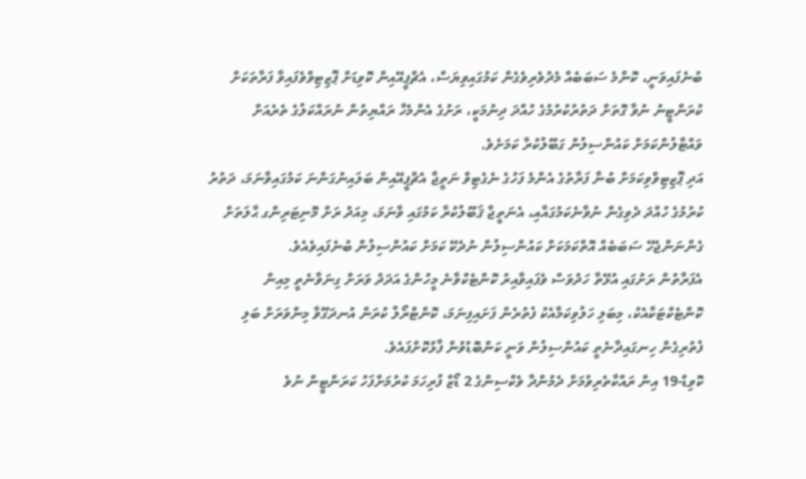ބުނެފައިވަނީ، ކޮންމެ ސަބަބެއް މެދުވެރިވެގެން ކަމުގައިވިޔަސް، އެޗްޕީއޭއިން ކޮވިޑަށް ޕޮޒިޓިވްވެފައިވާ ފަރާތަކަށް ކުރަންޓީނު ނުވާ ގޮތަށް ދަތުރުކުރުމުގެ ހުއްދަ ދިނުމަކީ، ރަށުގެ އެންމެހާ ރައްޔިތުން ނުރައްކަލުގެ ތެރެއަށް ވައްޓާލުންކަމަށް ކައުންސިލުން ގަބޫލުކުރާ ކަމަށެވެ.
އަދި ޕޮޒިޓިވްވިކަމަށް ބުނާ ފަރާތުގެ އެންމެ ފަހުގެ ނެގެޓިވް ނަތީޖާ އެޗްޕީއޭއިން ބަލައިނުގަންނަ ކަމުގައިވާނަމަ، ދަތުރު ކުރުމުގެ ހުއްދަ ދެވިގެން ނުވާނެކަމުގައާއި، އެނަތީޖާ ޤަބޫލުކުރާ ކަމުގައި ވާނަމަ، މިއަދު ރަށް މޮނިޓަރިންގ ޙާލަތަށް ގެންނަންޖެހޭ ސަބަބެއް އޮތްކަމަކަށް ކައުންސިލުން ނުދެކޭ ކަމަށް ކައުންސިލުން ބުނެފައިވެއެވެ.
އެފަރާތުން ރަށުގައި އުޅޭތާ ހަދުވަސް ވެފައިވާއިރު ކޮންޓެކްވާނެ މީހުންގެ އަދަދު ވަރަށް ގިނަވާނެތީ މިއިން ކޮންޓެކްޓަކާއެކު، މިބަލި ހަލުވިކަމާއެކު ފެތުރެން ފަށައިފިނަމަ، ކޮންޓްރޯލް ކުރަން އުނދަގޫވާ މިންވަރަށް ބަލި ފެތުރިގެން ހިނގައިދާނެތީ ކައުންސިލުން ވަނީ ކަންބޮޑުވުން ފާޅުކޮށްފައެވެ.
ކޮވިޑް-19 އިން ރައްކާތެރިވުމަށް ދެމުންދާ ވެކްސިންގެ 2 ޑޯޒް ފުރިހަމަ ކުރުމަށްފަހު ކަރަންޓީން ނުވެ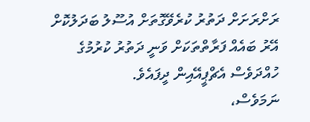ރަށްރަށަށް ދަތުރު ކުރެވޭގޮތަށް އުސޫލު ބަދަލުކޮށް އޭރު ބައެއް ފަރާތްތަކަށް ވަނީ ދަތުރު ކުރުމުގެ ހުއްދަވެސް އެޗްޕީއޭއިން ދީފައެވެ.
ނަމަވެސް،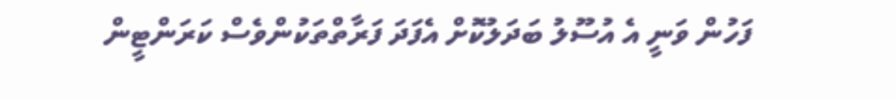ފަހުން ވަނީ އެ އުސޫލު ބަދަލުކޮށް އެފަދަ ފަރާތްތަކުންވެސް ކަރަންޓީން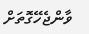ވާންޖެހޭގޮތަށް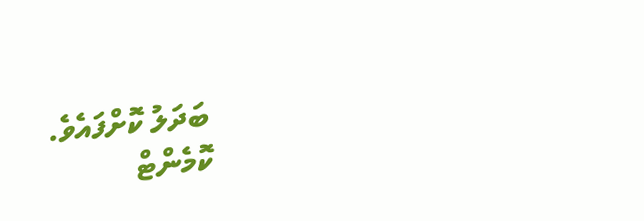ބަދަލު ކޮށްފައެވެ.
ކޮމެންޓް